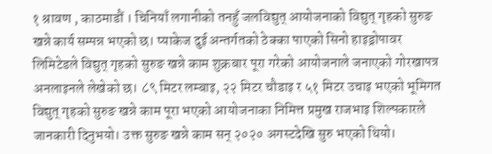१ श्रावण , काठमाडौं । चिनियाँ लगानीको तनहुँ जलविद्युत् आयोजनाको विद्युत् गृहको सुरुङ खन्ने कार्य सम्पन्न भएको छ। प्याकेज दुई अन्तर्गतको ठेक्का पाएको सिनो हाइड्रोपावर लिमिटेडले विद्युत् गृहको सुरुङ खन्ने काम शुक्रबार पूरा गरेको आयोजनाले जनाएको गोरखापत्र अनलाइनले लेखेको छ। ८९ मिटर लम्बाइ, २२ मिटर चौडाइ र ५१ मिटर उचाइ भएको भूमिगत विद्युत् गृहको सुरुङ खन्ने काम पूरा भएको आयोजनाका निमित्त प्रमुख राजभाइ शिल्पकारले जानकारी दिनुभयो। उक्त सुरुङ खन्ने काम सन् २०२० अगस्टदेखि सुरु भएको थियो।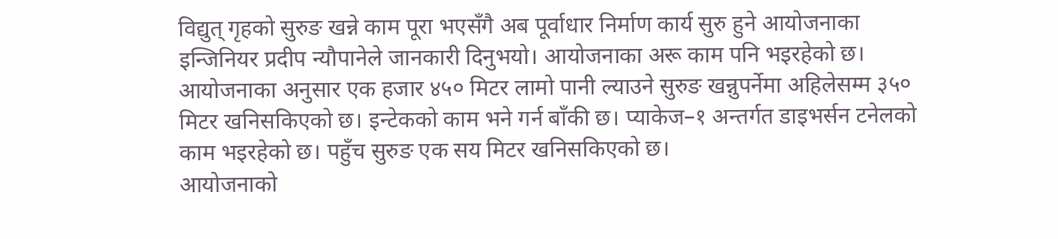विद्युत् गृहको सुरुङ खन्ने काम पूरा भएसँगै अब पूर्वाधार निर्माण कार्य सुरु हुने आयोजनाका इन्जिनियर प्रदीप न्यौपानेले जानकारी दिनुभयो। आयोजनाका अरू काम पनि भइरहेको छ। आयोजनाका अनुसार एक हजार ४५० मिटर लामो पानी ल्याउने सुरुङ खन्नुपर्नेमा अहिलेसम्म ३५० मिटर खनिसकिएको छ। इन्टेकको काम भने गर्न बाँकी छ। प्याकेज–१ अन्तर्गत डाइभर्सन टनेलको काम भइरहेको छ। पहुँच सुरुङ एक सय मिटर खनिसकिएको छ।
आयोजनाको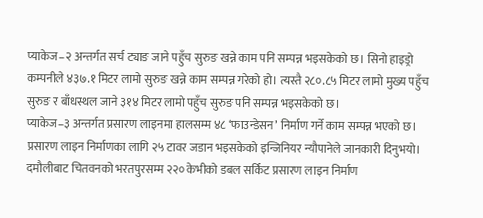प्याकेज–२ अन्तर्गत सर्च ट्याङ जाने पहुँच सुरुङ खन्ने काम पनि सम्पन्न भइसकेको छ। सिनो हाइड्रो कम्पनीले ४३७.१ मिटर लामो सुरुङ खन्ने काम सम्पन्न गरेको हो। त्यस्तै २८०.८५ मिटर लामो मुख्य पहुँच सुरुङ र बाँधस्थल जाने ३१४ मिटर लामो पहुँच सुरुङ पनि सम्पन्न भइसकेको छ।
प्याकेज–३ अन्तर्गत प्रसारण लाइनमा हालसम्म ४८ ‘फाउन्डेसन’ निर्माण गर्ने काम सम्पन्न भएको छ। प्रसारण लाइन निर्माणका लागि २५ टावर जडान भइसकेको इन्जिनियर न्यौपानेले जानकारी दिनुभयो। दमौलीबाट चितवनको भरतपुरसम्म २२० केभीको डबल सर्किट प्रसारण लाइन निर्माण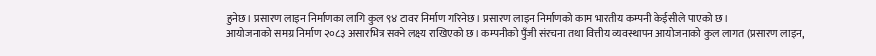हुनेछ। प्रसारण लाइन निर्माणका लागि कुल ९४ टावर निर्माण गरिनेछ। प्रसारण लाइन निर्माणको काम भारतीय कम्पनी केईसीले पाएको छ।
आयोजनाको समग्र निर्माण २०८३ असारभित्र सक्ने लक्ष्य राखिएको छ। कम्पनीको पुँजी संरचना तथा वित्तीय व्यवस्थापन आयोजनाको कुल लागत (प्रसारण लाइन,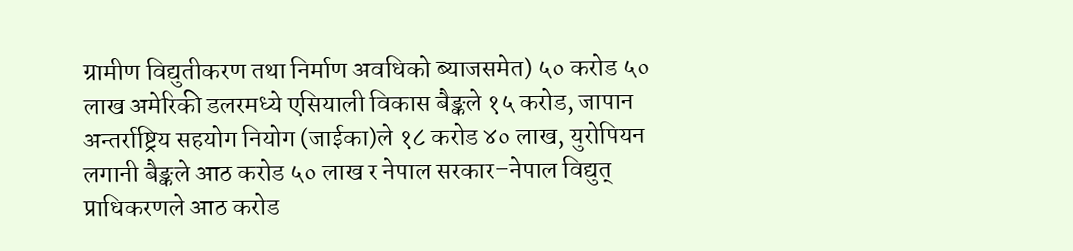ग्रामीण विद्युतीकरण तथा निर्माण अवधिको ब्याजसमेत) ५० करोड ५० लाख अमेरिकी डलरमध्ये एसियाली विकास बैङ्कले १५ करोड, जापान अन्तर्राष्ट्रिय सहयोग नियोग (जाईका)ले १८ करोड ४० लाख, युरोपियन लगानी बैङ्कले आठ करोड ५० लाख र नेपाल सरकार–नेपाल विद्युत् प्राधिकरणले आठ करोड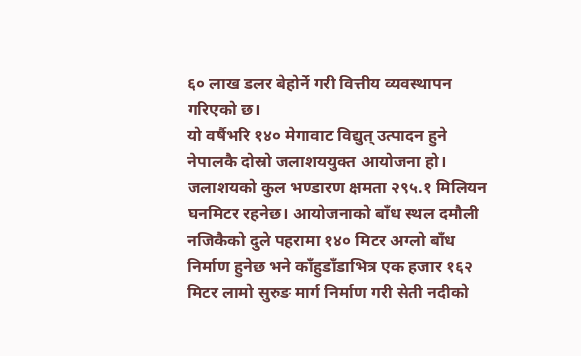६० लाख डलर बेहोर्ने गरी वित्तीय व्यवस्थापन गरिएको छ।
यो वर्षैभरि १४० मेगावाट विद्युत् उत्पादन हुने नेपालकै दोस्रो जलाशययुक्त आयोजना हो। जलाशयको कुल भण्डारण क्षमता २९५.१ मिलियन घनमिटर रहनेछ। आयोजनाको बाँध स्थल दमौली नजिकैको दुले पहरामा १४० मिटर अग्लो बाँध निर्माण हुनेछ भने काँहुडाँडाभित्र एक हजार १६२ मिटर लामो सुरुङ मार्ग निर्माण गरी सेती नदीको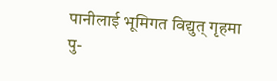पानीलाई भूमिगत विद्युत् गृहमा पु-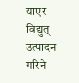याएर विद्युत् उत्पादन गरिने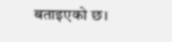बताइएको छ।